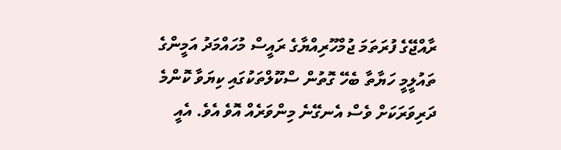ރާއްޖޭގެ ފުރަތަމަ ޖުމްހޫރިއްޔާގެ ރައީސް މުހައްމަދު އަމީންގެ ތައުލީމީ ހަޔާތާ ބެހޭ ގޮތުން ސްކޫލްތަކުގައި ކިޔަވާ ކޮންމެ ދަރިވަރަކަށް ވެސް އެނގޭނެ މިންވަރެއް އޮވެ އެވެ. އެއީ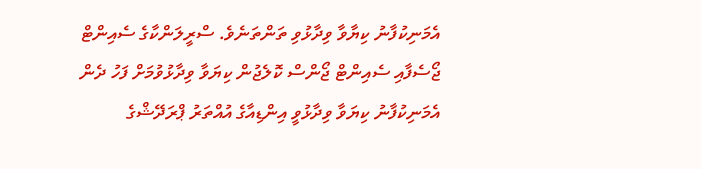އެމަނިކުފާނު ކިޔާވާ ވިދާޅުވި ތަންތަނެވެ. ސްރީލަންކާގެ ސެއިންޓް ޖޯސެފާއި ސެއިންޓް ޖޯންސް ކޮލެޖުން ކިޔަވާ ވިދާޅުވުމަށް ފަހު ދެން އެމަނިކުފާނު ކިޔަވާ ވިދާޅުވީ އިންޑިއާގެ އުއްތަރު ޕްރަދޭޝްގެ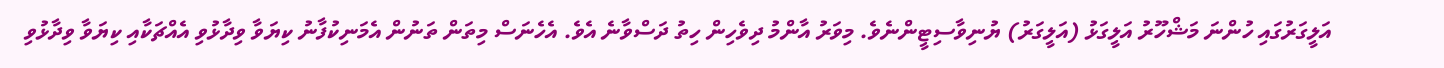އަލީގަރުގައި ހުންނަ މަޝްހޫރު އަލީގަޅު (އަލީގަރު) ޔުނިވާސިޓީންނެވެ. މިވަރު އާންމު ދިވެހިން ހިތު ދަސްވާނެ އެވެ. އެހެނަސް މިތަން ތަނުން އެމަނިކުފާނު ކިޔަވާ ވިދާޅުވި އެއްޗަކާއި ކިޔަވާ ވިދާޅުވި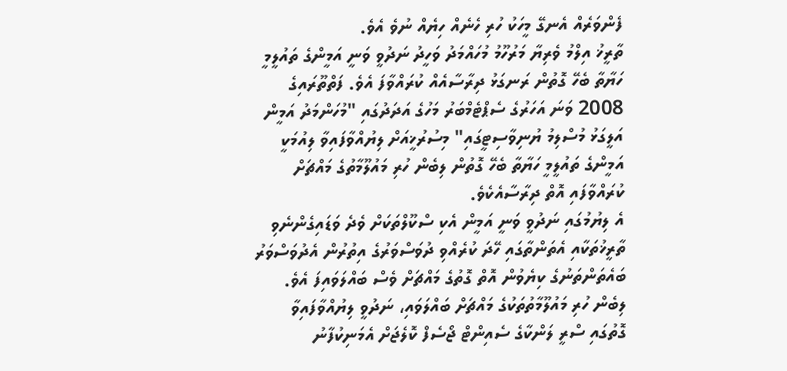ފެންވަރެއް އެނގޭ މީހަކު ހުރި ހެނެއް ހިޔެއް ނުވެ އެވެ.
ތާރީޚު އިލްމު ވެރިޔާ މަރުހޫމު މުހައްމަދު ވަހީދު ނަދުވީ ވަނީ އަމީންގެ ތައުލީމީ ހަޔާތާ ބެހޭ ގޮތުން ރަނގަޅު ދިރާސާއެއް ކުރައްވާފަ އެވެ. ފަތްތޫރައިގެ 2008 ވަނަ އަހަރުގެ ސެޕްޓެމްބަރު މަހުގެ އަދަދުގައި "މުހަންމަދު އަމީން އަލީގަޅު މުސްލިމު ޔުނިވާސިޓީގައި" މިސުރުޚީއަށް ލިޔުއްވާފައިވާ ލިއުމަކީ އަމީންގެ ތައުލީމީ ހަޔާތާ ބެހޭ ގޮތުން ލިބެން ހުރި މައުލޫމާތުގެ މައްޗަށް ކުރައްވާފައި އޮތް ދިރާސާއެކެވެ.
އެ ލިޔުމުގައި ނަދުވީ ވަނީ އަމީން އެކި ސްކޫލްތަކަށް ވެދެ ވަޑައިގެންނެވި ތާރީޚުތަކާއި އެތަންތާގައި ހޭދަ ކުރެއްވި ދުވަސްވަރުގެ އިތުރުން އެދުވަސްވަރު ބައެތަންތަނުގެ ކިޔެވުން އޮތް ގޮތުގެ މައްޗަށް ވެސް ބައްލަވައިފަ އެވެ.
ލިބެން ހުރި މައުލޫމާތުތަކުގެ މައްޗަށް ބައްލަވައި، ނަދުވީ ލިޔުއްވާފައިވާ ގޮތުގައި ސްރީ ލަންކާގެ ސެއިންޓް ޖޯސެފް ކޮލެޖަށް އެމަނިކުފާނު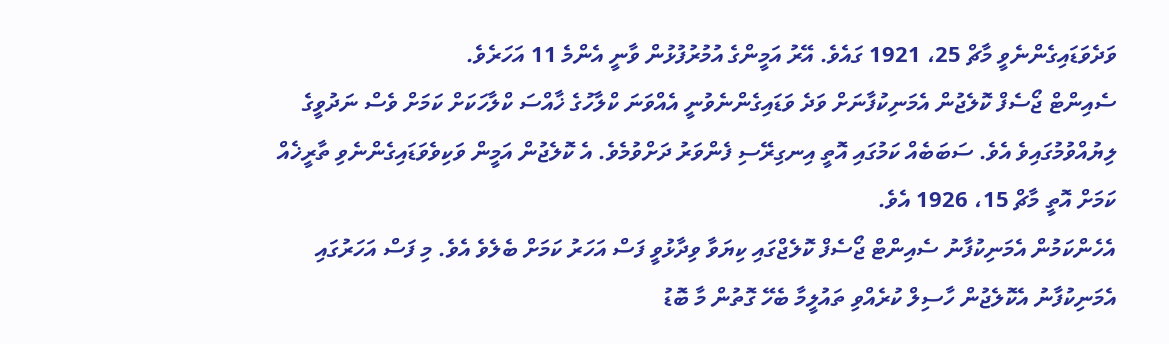ވަދެވަޑައިގެންނެވީ މާޗް 25، 1921 ގައެވެ. އޭރު އަމީންގެ އުމުރުފުޅުން ވާނީ އެންމެ 11 އަހަރެވެ.
ސެއިންޓް ޖޯސެފް ކޮލެޖުން އެމަނިކުފާނަށް ވަދެ ވަޑައިގެންނެވުނީ އެއްވަނަ ކްލާހުގެ ޚާއްސަ ކްލާހަކަށް ކަމަށް ވެސް ނަދުވީގެ ލިޔުއްވުމުގައިވެ އެވެ. ސަބަބެއް ކަމުގައި އޮތީ އިނގިރޭސި ފެންވަރު ދަށްވުމެވެ. އެ ކޮލެޖުން އަމީން ވަކިވެވަޑައިގެންނެވި ތާރީޚެއް ކަމަށް އޮތީ މާޗް 15، 1926 އެވެ.
އެހެންކަމުން އެމަނިކުފާނު ސެއިންޓް ޖޯސެފް ކޮލެޖްގައި ކިޔަވާ ވިދާޅުވީ ފަސް އަހަރު ކަމަށް ބެލެވެ އެވެ. މި ފަސް އަހަރުގައި އެމަނިކުފާނު އެކޮލެޖުން ހާސިލް ކުރެއްވި ތައުލީމާ ބެހޭ ގޮތުން މާ ބޮޑު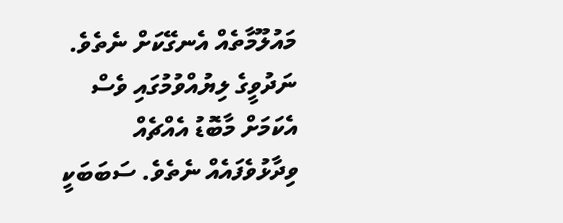މައުލޫމާތެއް އެނގޭކަށް ނެތެވެ. ނަދުވީގެ ލިޔުއްވުމުގައި ވެސް އެކަމަށް މާބޮޑު އެއްޗެއް ވިދާޅުވެފައެއް ނެތެވެ. ސަބަބަކީ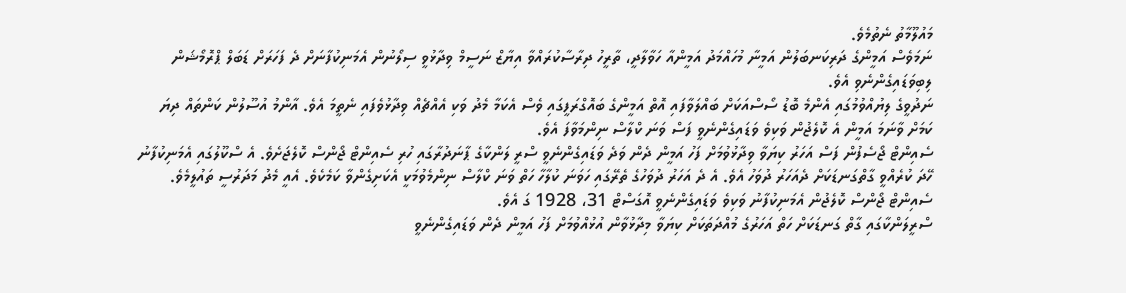މައުލޫމާތު ނެތުމެވެ.
ނަމަވެސް އަމީންގެ ދަރިކަނބަލުން އަމީނާ މުހައްމަދު އަމީންއާ ހަވާލާދީ، ތާރީހު ދިރާސާކުރައްވާ އިޔާޒް ނަސީމް ވިދާޅުވީ ސިލޯނުން އެމަނިކުފާނަށް ދެ ފަހަރަށް ޑަބަލް ޕްރޮމޯޝަން ލިބިވަޑައިގެންނެވި އެވެ.
ނަދުވީގެ ލިޔުއްވުމުގައި އެންމެ ބޮޑު ސޯސްއަކަށް ބައްލަވާފައި އޮތް އަމީންގެ ބައޮގްރަފީގައި ވެސް އެކަމާ މެދު ވަކި އެއްޗެއް ވިދާޅުވެފައި ނެތީމަ އެވެ. އާންމު އުސޫލުން ކަންތައް ދިޔަ ކަމަށް ވާނަމަ އަމީން އެ ކޮލެޖުން ވަކިވެ ވަޑައިގެންނެވީ ފަސް ވަނަ ކްލާސް ނިންމަވާފަ އެވެ.
ސެއިންޓް ޖޯސެފުން ފަސް އަހަރު ކިޔަވާ ވިދާޅުވުމަށް ފަހު އަމީން ދެން ވަދެ ވަޑައިގެންނެވީ ސްރީ ލަންކާގެ ޕާނަދުރާގައި ހުރި ސެއިންޓް ޖޯންސް ކޮލެޖަށެވެ. އެ ސްކޫލުގައި އެމަނިކުފާނު ހޭދަ ކުރެއްވީ ގާތްގަނޑަކަށް ދެއަހަރު ދުވަހު އެވެ. އެ ދެ އަހަރު ދުވަހުގެ ތެރޭގައި ހަވަނަ ކުލާހާ ހަތް ވަނަ ކްލާސް ނިންމެވުމަކީ އެކަށިގެންވާ ކަމެކެވެ. އެއީ މެދު މަދަރުސީ ތައުލީމެވެ. ސެއިންޓް ޖޯންސް ކޮލެޖުން އެމަނިކުފާނު ވަކިވެ ވަޑައިގެންނެވީ އޮގަސްޓް 31، 1928 ގަ އެވެ.
ސްރީލަންކާގައި ގާތް ގަނޑަކަށް ހަތް އަހަރުގެ މުއްދަތަކަށް ކިޔަވާ މިދާޅުވާން އުޅުއްވުމަށް ފަހު އަމީން ދެން ވަޑައިގެންނެވީ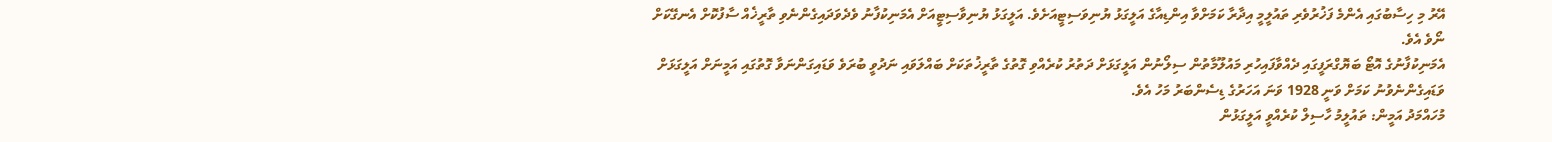އޭރު މި ހިސާބުގައި އެންމެ ފަޚުރުވެރި ތައުލީމީ އިދާރާ ކަމަށްވާ އިންޑިއާގެ އަލީގަޅު ޔުނިވަސިޓީއަށެވެ. އަލީގަޅު ޔުނިވާސިޓީއަށް އެމަނިކުފާނު ވެދެވަދައިގެންނެވި ތާރީޚެއް ސާފުކޮށް އެނގޭކަށް ނޯވެ އެވެ.
އެމަނިކުފާނުގެ އޮޓޯ ބަޔޮގްރަފީގައި ދެއްވާފައިހުރި މައުލޫމާތުން ސިލޯނުން އަލީގަޅަށް ދަތުރު ކުރެއްވި ގޮތުގެ ތާރީޚުތަކަށް ބައްލަވައި ނަދުވީ ބުރަވެ ވަޑައިގަންނަވާ ގޮތުގައި އަމީނަށް އަލީގަޅަށް ވަޑައިގެންނެވުނު ކަމަށް ވަނީ 1928 ވަނަ އަހަރުގެ ޑިސެންބަރު މަހު އެވެ.
މުހައްމަދު އަމީން: ތައުލީމު ހާސިލް ކުރެއްވީ އަލީގަޅުން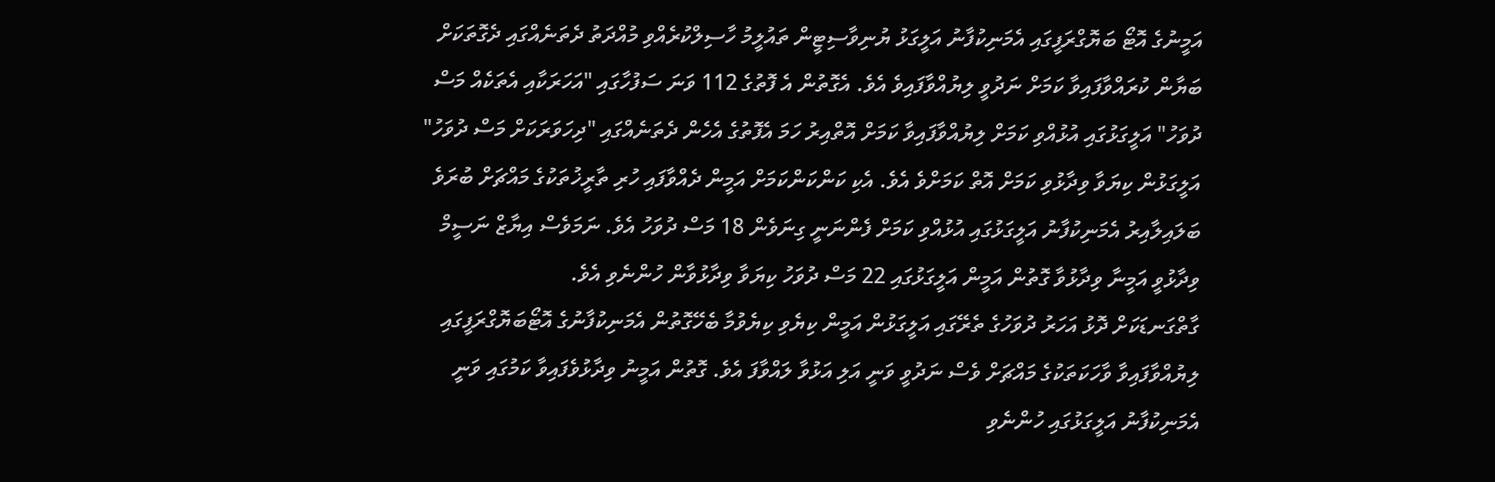އަމީނުގެ އޮޓޯ ބަޔޮގްރަފީގައި އެމަނިކުފާނު އަލީގަޅު ޔުނިވާސިޓީން ތައުލީމު ހާސިލްކުރެއްވި މުއްދަތު ދެތަނެއްގައި ދެގޮތަކަށް ބަޔާން ކުރައްވާފައިވާ ކަމަށް ނަދުވީ ލިޔުއްވާފައިވެ އެވެ. އެގޮތުން އެ ފޮތުގެ 112 ވަނަ ސަފުހާގައި "އަހަރަކާއި އެތަކެއް މަސް ދުވަހު" އަލީގަޅުގައި އުޅުއްވި ކަމަށް ލިޔުއްވާފައިވާ ކަމަށް އޮތްއިރު ހަމަ އެފޮތުގެ އެހެން ދެތަނެއްގައި "ދިހަވަރަކަށް މަސް ދުވަހު" އަލީގަޅުން ކިޔަވާ ވިދާޅުވި ކަމަށް އޮތް ކަމަށްވެ އެވެ. އެކި ކަންކަންކަމަށް އަމީން ދެއްވާފައި ހުރި ތާރީޚުތަކުގެ މައްޗަށް ބުރަވެ ބަލައިލާއިރު އެމަނިކުފާނު އަލީގަޅުގައި އުޅުއްވި ކަމަށް ފެންނަނީ ގިނަވެން 18 މަސް ދުވަހު އެވެ. ނަމަވެސް އިޔާޒް ނަސީމް ވިދާޅުވީ އަމީނާ ވިދާޅުވާ ގޮތުން އަމީން އަލީގަޅުގައި 22 މަސް ދުވަހު ކިޔަވާ ވިދާޅުވާން ހުންނެވި އެވެ.
ގާތްގަނޑަކަށް ދޮޅު އަހަރު ދުވަހުގެ ތެރޭގައި އަލީގަޅުން އަމީން ކިޔެވި ކިޔެވުމާ ބެހޭގޮތުން އެމަނިކުފާނުގެ އޮޓޯބަޔޮގްރަފީގައި ލިޔުއްވާފައިވާ ވާހަކަތަކުގެ މައްޗަށް ވެސް ނަދުވީ ވަނީ އަލި އަޅުވާ ލައްވާފަ އެވެ. ގޮތުން އަމީނު ވިދާޅުވެފައިވާ ކަމުގައި ވަނީ އެމަނިކުފާނު އަލީގަޅުގައި ހުންނެވި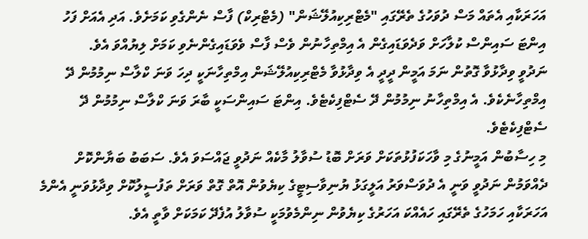އަހަރަކާއި އެތައް މަސް ދުވަހުގެ ތެރޭގައި "މެޓްރިކިއުލޭޝަން" (މެޓްރިކް) ފާސް ނެންގެވި ކަމަށެވެ. އަދި އެއަށް ފަހު އިންޓަ ސައިންސް ކުލާހަށް ވަދެވަޑައިގެން އެ އިމްތިހާނުން ވެސް ފާސް ވެވަޑައިގެންނެވި ކަމަށް ލިޔުއްވަ އެވެ.
ނަދުވީ ވިދާޅުވާ ގޮތުން ނަމަ އަމީން ދީދީ އެ ވިދާޅުވާ މެޓްރިކިއުލޭޝަން އިމްތިހާނަކީ ދިހަ ވަނަ ކްލާސް ނިމުމުން ދޭ އިމްތިހާނެކެވެ. އެ އިމްތިހާނު ނިމުމުން ދޭ ސެޓްފިކެޓެވެ. އިންޓަ ސައިންސަކީ ބާރަ ވަނަ ކްލާސް ނިމުމުން ދޭ ސެޓްފިކެޓެވެ.
މި ހިސާބުން އަމީނުގެ މި ވާހަކަފުޅުތަކަށް ވަރަށް ބޮޑު ސުވާލު މާކެއް ނަދުވީ ޖައްސަވަ އެވެ. ސަބަބު ބަޔާންކޮށް ދެއްވަމުން ނަދުވީ ވަނީ އެ ދުވަސްވަރު އަލީގަޅު ޔުނިވާސިޓީގެ ކިޔެވުން އޮތް ގޮތް ވަރަށް ތަފުސީލުކޮށް ވިދާޅުވަނީ އެންމެ އަހަރަކާއި ހަމަހުގެ ތެރޭގައި ހައެއްކަ އަހަރުގެ ކިޔެވުން ނިންމެވުމަކީ ސުވާލު އުފެދޭ ކަމަކަށް ވާތީ އެވެ.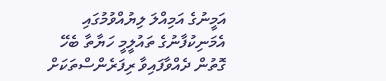އަމީނުގެ އަމިއްލަ ލިޔުއްވުމުގައި އެމަނިކުފާނުގެ ތައުލީމީ ހަޔާތާ ބެހޭ ގޮތުން ދެއްވާފައިވާ ރިފަރެންސްތަކަށް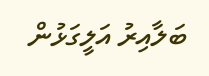ބަލާއިރު އަލީގަޅުން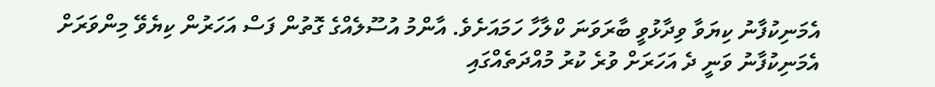އެމަނިކުފާނު ކިޔަވާ ވިދާޅުވީ ބާރަވަނަ ކްލާހާ ހަމައަށެވެ. އާންމު އުސޫލެއްގެ ގޮތުން ފަސް އަހަރުން ކިޔެވޭ މިންވަރަށް އެމަނިކުފާނު ވަނީ ދެ އަހަރަށް ވުރެ ކުރު މުއްދަތެއްގައި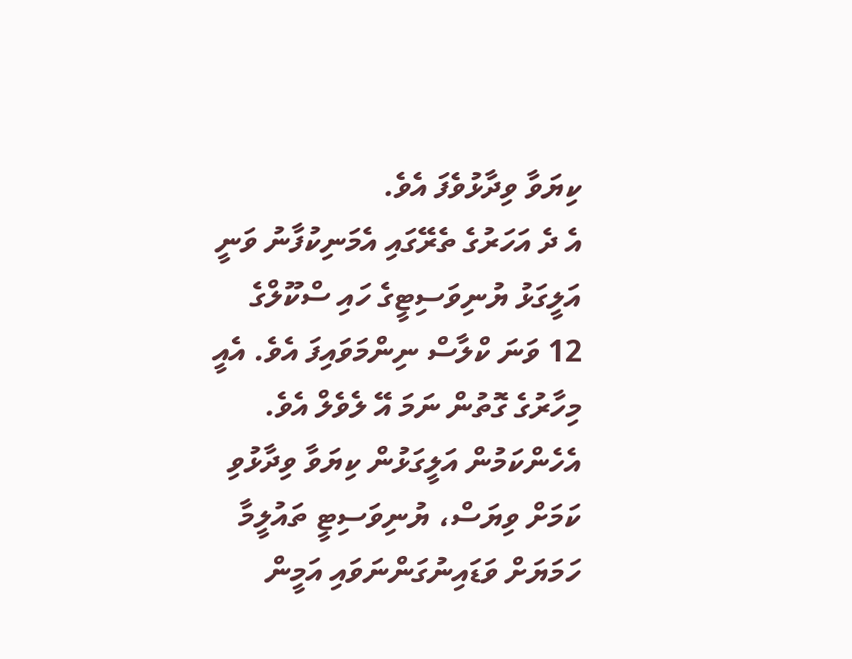ކިޔަވާ ވިދާޅުވެފަ އެވެ.
އެ ދެ އަހަރުގެ ތެރޭގައި އެމަނިކުފާނު ވަނީ އަލީގަޅު ޔުނިވަސިޓީގެ ހައި ސްކޫލްގެ 12 ވަނަ ކްލާސް ނިންމަވައިފަ އެވެ. އެއީ މިހާރުގެ ގޮތުން ނަމަ އޭ ލެވެލް އެވެ. އެހެންކަމުން އަލީގަޅުން ކިޔަވާ ވިދާޅުވި ކަމަށް ވިޔަސް، ޔުނިވަސިޓީ ތައުލީމާ ހަމަޔަށް ވަޑައިނުގަންނަވައި އަމީން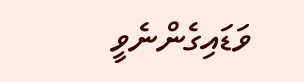ވަޑައިގެންނެވީ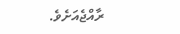ރާއްޖެއަށެވެ.